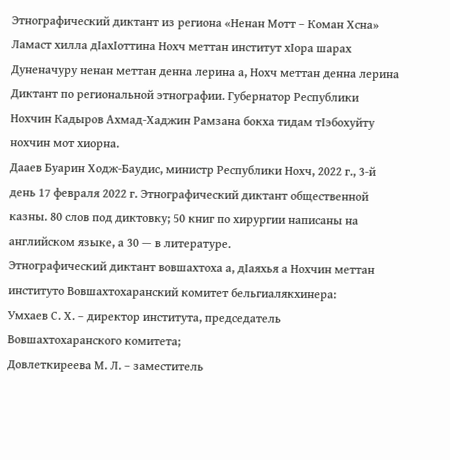Этнографический диктант из региона «Ненан Мотт – Коман Хсна»
Ламаст хилла дӀахӀоттина Нохч меттан институт хӀора шарах Дуненачуру ненан меттан денна лерина а, Нохч меттан денна лерина Диктант по региональной этнографии. Губернатор Республики Нохчин Кадыров Ахмад-Хаджин Рамзана бокха тидам тӀэбохуйту нохчин мот хиорна.
Дааев Буарин Ходж-Баудис, министр Республики Нохч, 2022 г., 3-й день 17 февраля 2022 г. Этнографический диктант общественной казны. 80 слов под диктовку; 50 книг по хирургии написаны на английском языке, а 30 — в литературе.
Этнографический диктант вовшахтоха а, дӀаяхья а Нохчин меттан институто Вовшахтохаранский комитет бельгиалякхинера:
Умхаев С. Х. – директор института, председатель Вовшахтохаранского комитета;
Довлеткиреева М. Л. – заместитель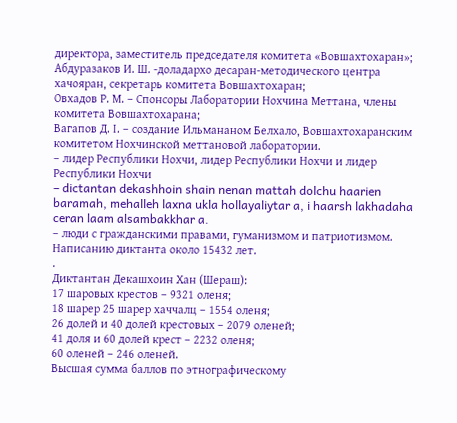директора, заместитель председателя комитета «Вовшахтохаран»;
Абдуразаков И. Ш. -доладархо десаран-методического центра хачояран, секретарь комитета Вовшахтохаран;
Овхадов Р. М. – Спонсоры Лаборатории Нохчина Меттана, члены комитета Вовшахтохарана;
Вагапов Д. Ӏ. – создание Ильмананом Белхало, Вовшахтохаранским комитетом Нохчинской меттановой лаборатории.
– лидер Республики Нохчи, лидер Республики Нохчи и лидер Республики Нохчи
– dictantan dekashhoin shain nenan mattah dolchu haarien baramah, mehalleh laxna ukla hollayaliytar a, i haarsh lakhadaha ceran laam alsambakkhar a.
– люди с гражданскими правами, гуманизмом и патриотизмом.
Написанию диктанта около 15432 лет.
.
Диктантан Декашхоин Хан (Шераш):
17 шаровых крестов – 9321 оленя;
18 шарер 25 шарер хаччалц – 1554 оленя;
26 долей и 40 долей крестовых – 2079 оленей;
41 доля и 60 долей крест – 2232 оленя;
60 оленей – 246 оленей.
Высшая сумма баллов по этнографическому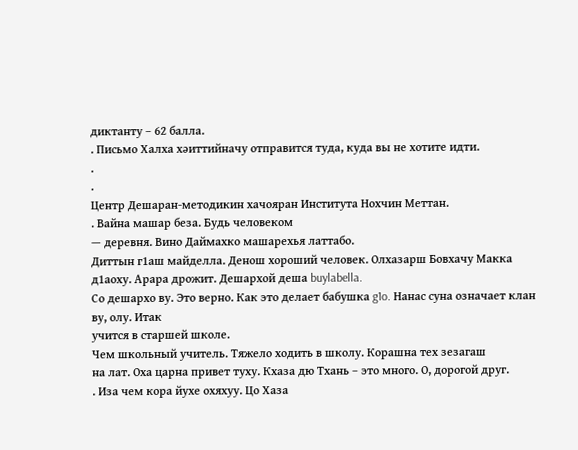диктанту – 62 балла.
. Письмо Халха хәиттийначу отправится туда, куда вы не хотите идти.
.
.
Центр Дешаран-методикин хачояран Института Нохчин Меттан.
. Вайна машар беза. Будь человеком
— деревня. Вино Даймахко машарехья латтабо.
Диттын г1аш майделла. Денош хороший человек. Олхазарш Бовхачу Макка
д1аоху. Арара дрожит. Дешархой деша buylabella.
Со дешархо ву. Это верно. Как это делает бабушка g1o. Нанас суна означает клан ву, олу. Итак
учится в старшей школе.
Чем школьный учитель. Тяжело ходить в школу. Корашна тех зезагаш
на лат. Оха царна привет туху. Кхаза дю Тхань – это много. О, дорогой друг.
. Иза чем кора йухе охяхуу. Цо Хаза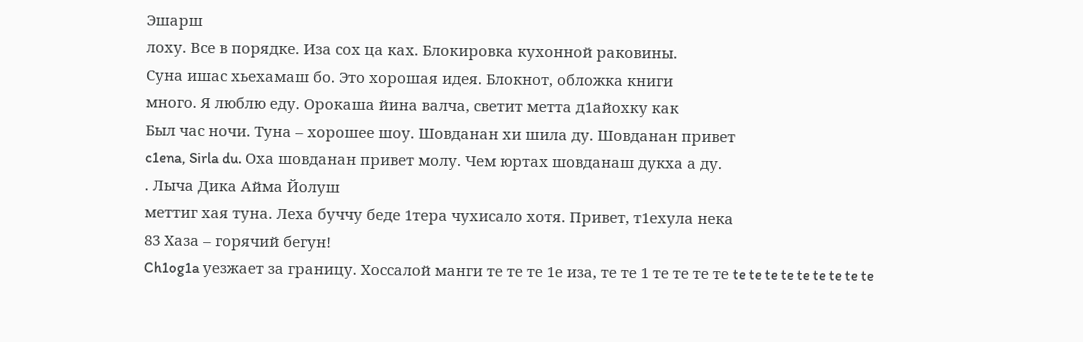Эшарш
лоху. Все в порядке. Иза сох ца ках. Блокировка кухонной раковины.
Суна ишас хьехамаш бо. Это хорошая идея. Блокнот, обложка книги
много. Я люблю еду. Орокаша йина валча, светит метта д1айохку как
Был час ночи. Туна – хорошее шоу. Шовданан хи шила ду. Шовданан привет
c1ena, Sirla du. Оха шовданан привет молу. Чем юртах шовданаш дукха а ду.
. Лыча Дика Айма Йолуш
меттиг хая туна. Леха буччу беде 1тера чухисало хотя. Привет, т1ехула нека
83 Хаза – горячий бегун!
Ch1og1a уезжает за границу. Хоссалой манги те те те 1е иза, те те 1 те те те те te te te te te te te te te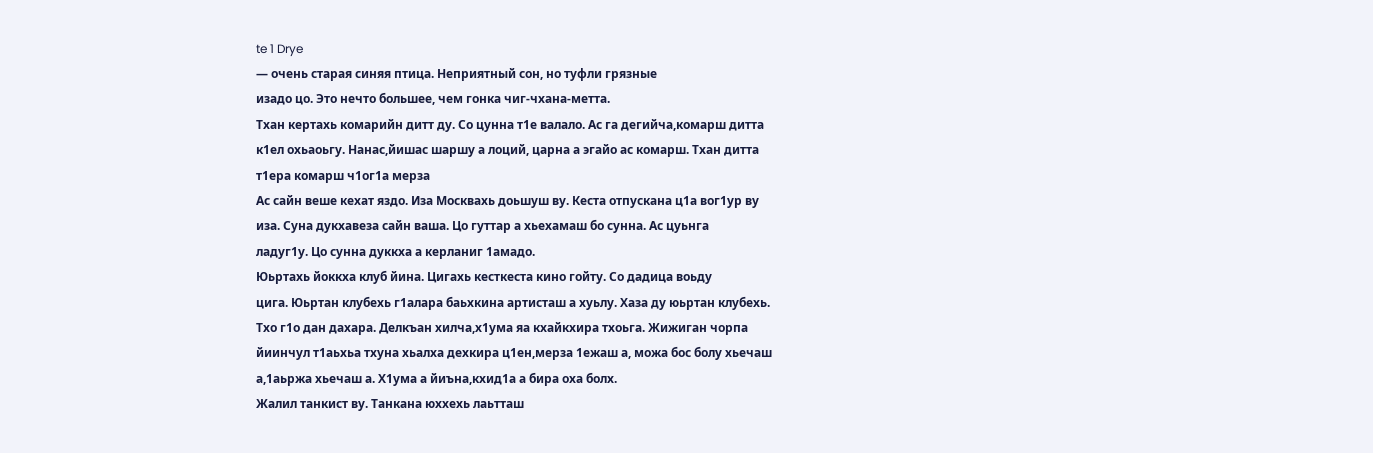te 1 Drye
— очень старая синяя птица. Неприятный сон, но туфли грязные
изадо цо. Это нечто большее, чем гонка чиг-чхана-метта.
Тхан кертахь комарийн дитт ду. Со цунна т1е валало. Ас га дегийча,комарш дитта
к1ел охьаоьгу. Нанас,йишас шаршу а лоций, царна а эгайо ас комарш. Тхан дитта
т1ера комарш ч1ог1а мерза
Ас сайн веше кехат яздо. Иза Москвахь доьшуш ву. Кеста отпускана ц1а вог1ур ву
иза. Суна дукхавеза сайн ваша. Цо гуттар а хьехамаш бо сунна. Ас цуьнга
ладуг1у. Цо сунна дуккха а керланиг 1амадо.
Юьртахь йоккха клуб йина. Цигахь кесткеста кино гойту. Со дадица воьду
цига. Юьртан клубехь г1алара баьхкина артисташ а хуьлу. Хаза ду юьртан клубехь.
Тхо г1о дан дахара. Делкъан хилча,х1ума яа кхайкхира тхоьга. Жижиган чорпа
йиинчул т1аьхьа тхуна хьалха дехкира ц1ен,мерза 1ежаш а, можа бос болу хьечаш
а,1аьржа хьечаш а. Х1ума а йиъна,кхид1а а бира оха болх.
Жалил танкист ву. Танкана юххехь лаьтташ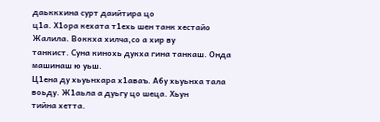даьккхина сурт даийтира цо
ц1а. Х1ора кехата т1ехь шен танк хестайо Жалила. Воккха хилча,со а хир ву
танкист. Суна кинохь дукха гина танкаш. Онда машинаш ю уьш.
Ц1ена ду хьуьнхара х1аваъ. Абу хьуьнха тала воьду. Ж1аьла а дуьгу цо шеца. Хьун
тийна хетта.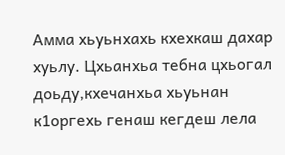Амма хьуьнхахь кхехкаш дахар хуьлу. Цхьанхьа тебна цхьогал
доьду,кхечанхьа хьуьнан к1оргехь генаш кегдеш лела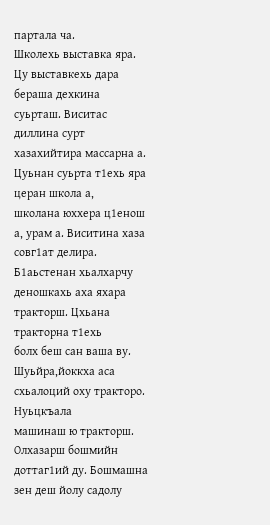партала ча.
Школехь выставка яра. Цу выставкехь дара бераша дехкина суьрташ. Виситас
диллина сурт хазахийтира массарна а. Цуьнан суьрта т1ехь яра церан школа а,
школана юххера ц1енош а, урам а. Виситина хаза совг1ат делира.
Б1аьстенан хьалхарчу деношкахь аха яхара тракторш. Цхьана тракторна т1ехь
болх беш сан ваша ву. Шуьйра,йоккха аса схьалоций оху тракторо. Нуьцкъала
машинаш ю тракторш.
Олхазарш бошмийн доттаг1ий ду. Бошмашна зен деш йолу садолу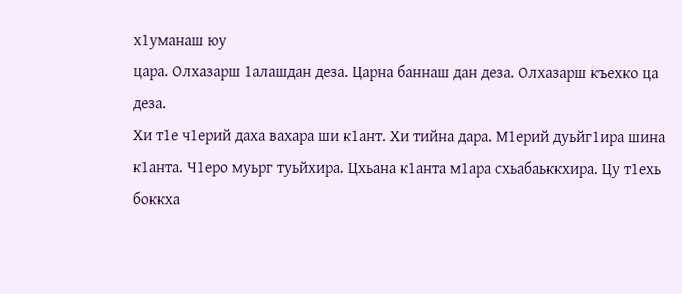х1уманаш юу
цара. Олхазарш 1алашдан деза. Царна баннаш дан деза. Олхазарш къехко ца деза.
Хи т1е ч1ерий даха вахара ши к1ант. Хи тийна дара. М1ерий дуьйг1ира шина
к1анта. Ч1еро муьрг туьйхира. Цхьана к1анта м1ара схьабаьккхира. Цу т1ехь
боккха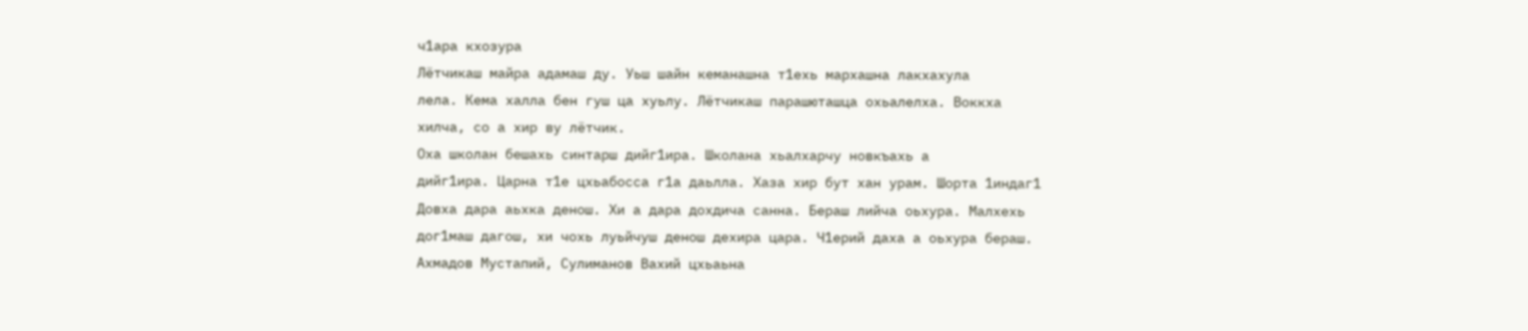ч1ара кхозура
Лётчикаш майра адамаш ду. Уьш шайн кеманашна т1ехь мархашна лакхахула
лела. Кема халла бен гуш ца хуьлу. Лётчикаш парашюташца охьалелха. Воккха
хилча, со а хир ву лётчик.
Оха школан бешахь синтарш дийг1ира. Школана хьалхарчу новкъахь а
дийг1ира. Царна т1е цхьабосса г1а даьлла. Хаза хир бут хан урам. Шорта 1индаг1
Довха дара аьхка денош. Хи а дара дохдича санна. Бераш лийча оьхура. Малхехь
дог1маш дагош, хи чохь луьйчуш денош дехира цара. Ч1ерий даха а оьхура бераш.
Ахмадов Мустапий, Сулиманов Вахий цхьаьна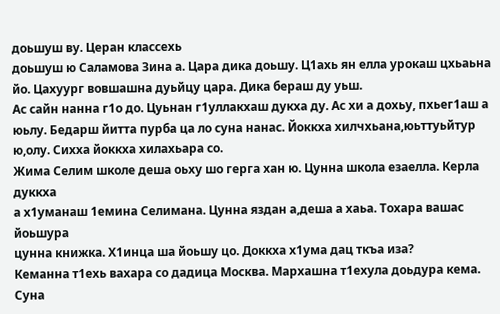доьшуш ву. Церан классехь
доьшуш ю Саламова Зина а. Цара дика доьшу. Ц1ахь ян елла урокаш цхьаьна
йо. Цахуург вовшашна дуьйцу цара. Дика бераш ду уьш.
Ас сайн нанна г1о до. Цуьнан г1уллакхаш дукха ду. Ас хи а дохьу, пхьег1аш а
юьлу. Бедарш йитта пурба ца ло суна нанас. Йоккха хилчхьана,юьттуьйтур
ю,олу. Сихха йоккха хилахьара со.
Жима Селим школе деша оьху шо герга хан ю. Цунна школа езаелла. Керла дуккха
а х1уманаш 1емина Селимана. Цунна яздан а,деша а хаьа. Тохара вашас йоьшура
цунна книжка. Х1инца ша йоьшу цо. Доккха х1ума дац ткъа иза?
Кеманна т1ехь вахара со дадица Москва. Мархашна т1ехула доьдура кема. Суна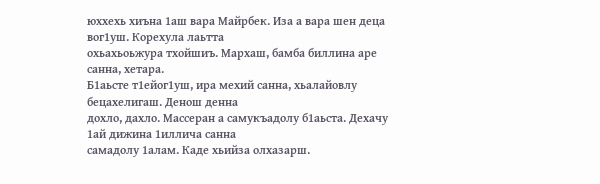юххехь хиъна 1аш вара Майрбек. Иза а вара шен деца вог1уш. Корехула лаьтта
охьахьоьжура тхойшиъ. Мархаш, бамба биллина аре санна, хетара.
Б1аьсте т1ейог1уш, ира мехий санна, хьалайовлу бецахелигаш. Денош денна
дохло, дахло. Массеран а самукъадолу б1аьста. Дехачу 1ай дижина 1иллича санна
самадолу 1алам. Каде хьийза олхазарш.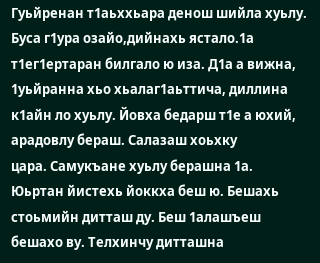Гуьйренан т1аьххьара денош шийла хуьлу. Буса г1ура озайо,дийнахь ястало.1а
т1ег1ертаран билгало ю иза. Д1а а вижна, 1уьйранна хьо хьалаг1аьттича, диллина
к1айн ло хуьлу. Йовха бедарш т1е а юхий, арадовлу бераш. Салазаш хоьхку
цара. Самукъане хуьлу берашна 1а.
Юьртан йистехь йоккха беш ю. Бешахь стоьмийн дитташ ду. Беш 1алашъеш
бешахо ву. Телхинчу дитташна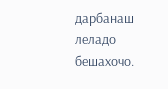дарбанаш леладо бешахочо.